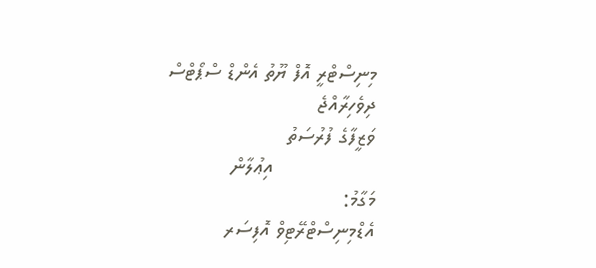މިނިސްޓްރީ އޮފް ޔޫތު އެންޑް ސްޕޯޓްސް
ދިވެހިރާއްޖެ
ވަޒީފާގެ ފުރުސަތު
                  އިޢުލާން
މަގާމު:
އެޑްމިނިސްޓްރޭޓިވް އޮފިސަރ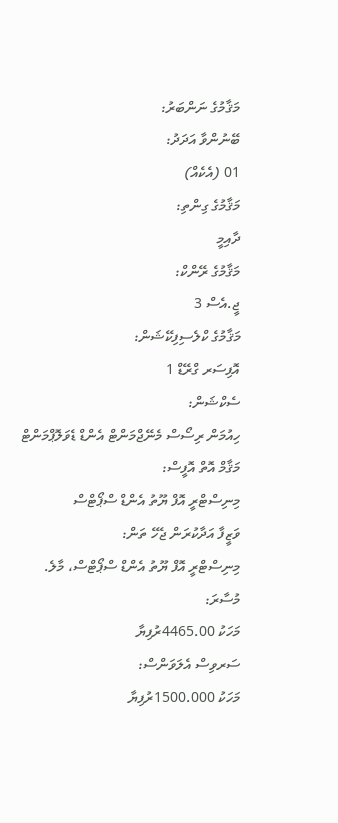މަޤާމުގެ ނަންބަރު:
ބޭނުންވާ އަދަދު:
01 (އެކެއް)
މަޤާމުގެ ގިންތި:
ދާއިމީ
މަޤާމުގެ ރޭންކް:
ޖީ.އެސް 3
މަޤާމުގެ ކްލެސިފިކޭޝަން:
އޮފިސަރ ގްރޭޑް 1
ސެކްޝަން:
ހިއުމަން ރިސޯސް މެނޭޖްމަންޓް އެންޑް ޑެވަލޮޕްމަންޓް
މަޤާމް އޮތް އޮފީސް:
މިނިސްޓްރީ އޮފް ޔޫތު އެންޑް ސްޕޯޓްސް
ވަޒީފާ އަދާކުރަން ޖެހޭ ތަން:
މިނިސްޓްރީ އޮފް ޔޫތު އެންޑް ސްޕޯޓްސް، މާލެ.
މުސާރަ:
މަހަކު 4465.00ރުފިޔާ
ސަރވިސް އެލަވަންސް:
މަހަކު 1500.000ރުފިޔާ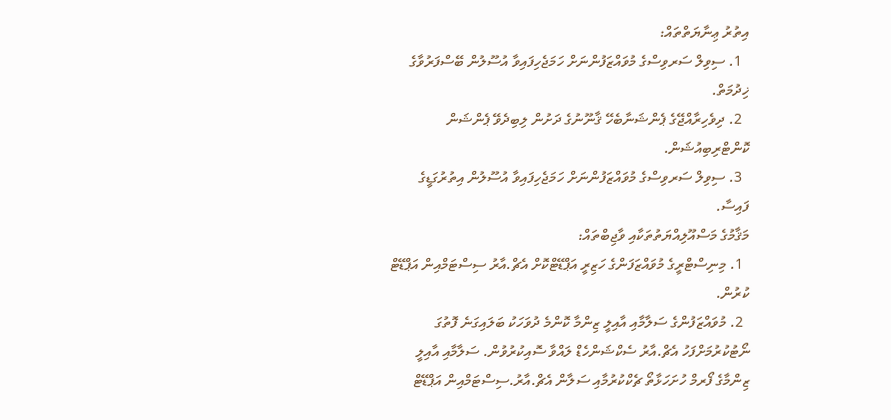އިތުރު ޢިނާޔަތްތައް:
  1. ސިވިލް ސަރވިސްގެ މުވައްޒަފުންނަށް ހަމަޖެހިފައިވާ އުސޫލުން ބޭސްފަރުވާގެ ޚިދުމަތް.
  2. ދިވެހިރާއްޖޭގެ ޕެންޝަނާބެހޭ ޤާނޫނުގެ ދަށުން ލިބިދެވޭ ޕެންޝަން ކޮންޓްރިބިއުޝަން.
  3. ސިވިލް ސަރވިސްގެ މުވައްޒަފުންނަށް ހަމަޖެހިފައިވާ އުސޫލުން އިތުރުގަޑީގެ ފައިސާ.
މަޤާމުގެ މަސްއޫލިއްޔަތުތަކާއި ވާޖިބްތައް:
  1. މިނިސްޓްރީގެ މުވައްޒަފަންގެ ހަޒިރީ އަޕްޑޭޓްކޮށް އެޗް.އާރު ސިސްޓަމްއިން އަޕްޑޭޓް ކުރުން.
  2. މުވައްޒަފުންގެ ސަލާމާއި އާއިލީ ޒިންމާ ކޮންމެ ދުވަހަކު ބަލައިގަނެ ފޮތުގަ ނޯޓުކުރުމަށްފަހު އެޗް.އާރު ސެކްޝަންހެޑް ލައްވާ ސޮއިކުރުވުން. ސަލާމާއި އާއިލީ ޒިންމާގެ ފޯރމް ހުށަހަޅާތޯ ޗެކްކުރުމާއި ސަލާން އެޗް.އާރު.ސިސްޓަމްއިން އަޕްޑޭޓް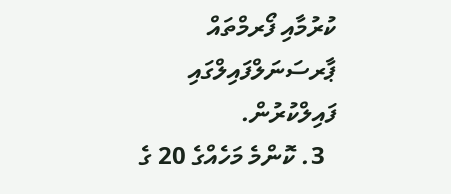ކުރުމާއި ފޯރމްތައް ޕާރސަނަލްފައިލްގައި ފައިލްކުރުން.
  3. ކޮންމެ މަހެއްގެ 20 ގެ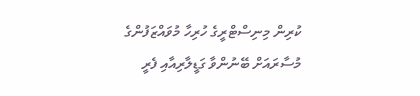ކުރިން މިނިސްޓްރީގެ ހުރިހާ މުވައްޒަފުންގެ މުސާރައަށް ބޭނުންވާ ގަޑީލާރިއާއި ފެރީ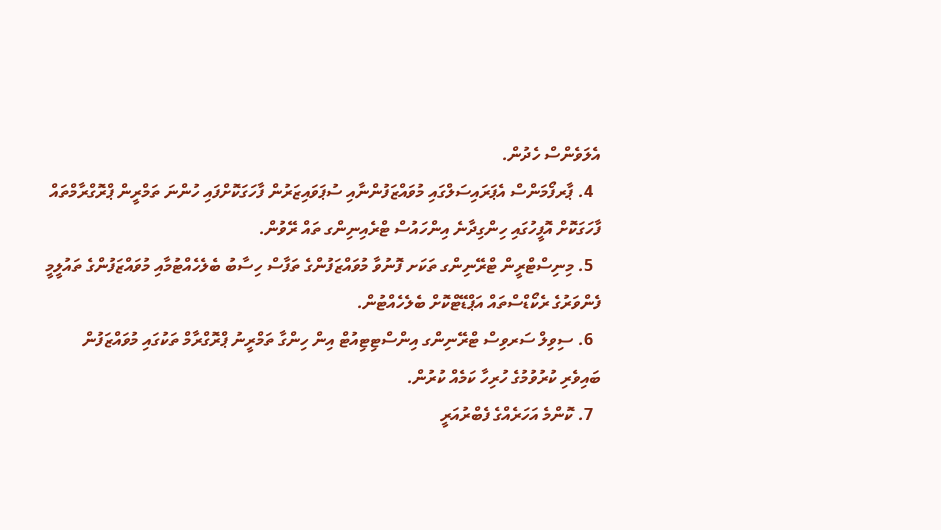އެލަވެންސް ހެދުން.
  4. ޕާރފޯމަންސް އެޕަރައިސަލްގައި މުވައްޒަފުންނާއި ސުޕަވައިޒަރުން ފާހަގަކޮށްފައި ހުންނަ ތަމްރީން ޕްރޮގްރާމްތައް ފާހަގަކޮށް އޮފީހުގައި ހިންގިދާނެ އިންހައުސް ޓްރެއިނިންގ ތައް ރޭވުން.
  5. މިނިސްޓްރީން ޓްރޭނިންގ ތަކަށ ފޮނުވާ މުވައްޒަފުންގެ ތަފާސް ހިސާބު ބެލެހެއްޓުމާއި މުވައްޒަފުންގެ ތައުލީމީ ފެންވަރުގެ ރެކޯޑްސްތައް އަޕްޑޭޓްކޮށް ބެލެހެއްޓުން.
  6. ސިވިލް ސަރވިސް ޓްރޭނިންގ އިންސްޓިޓިއުޓް އިން ހިންގާ ތަމްރީނު ޕްރޮގްރާމް ތަކުގައި މުވައްޒަފުން ބައިވެރި ކުރުވުމުގެ ހުރިހާ ކަމެއް ކުރުން.
  7. ކޮންމެ އަހަރެއްގެ ފެބްރުއަރީ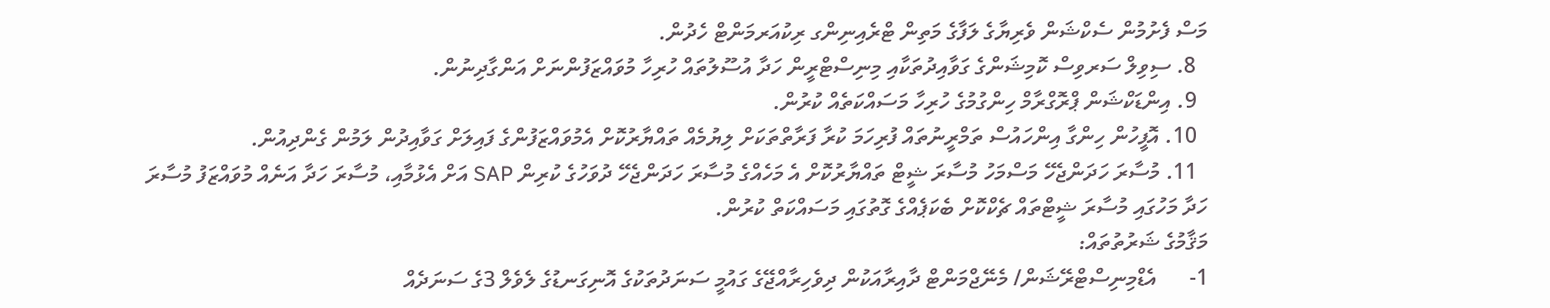މަސް ފެށުމުން ސެކްޝަން ވެރިޔާގެ ލަފާގެ މަތިން ޓްރެއިނިންގ ރިކުއަރމަންޓް ހެދުން.
  8. ސިވިލް ސަރވިސް ކޮމިޝަންގެ ގަވާއިދުތަކާއި މިނިސްޓްރީން ހަދާ އުސޫލުތައް ހުރިހާ މުވައްޒަފުންނަށް އަންގާދިނުން.
  9. އިންޑަކްޝަން ޕްރޮގްރާމް ހިންގުމުގެ ހުރިހާ މަސައްކަތެއް ކުރުން.
  10. އޮފީހުން ހިންގާ އިންހައުސް ތަމްރީނުތައް ފުރިހަމަ ކުރާ ފަރާތްތަކަށް ލިޔުމެއް ތައްޔާރުކޮށް އެމުވައްޒަފުންގެ ފައިލަށް ގަވާއިދުން ލަމުން ގެންދިއުން.
  11. މުސާރަ ހަދަންޖެހޭ މަސްމަހު މުސާރަ ޝީޓް ތައްޔާރުކޮށް އެ މަހެއްގެ މުސާރަ ހަދަންޖެހޭ ދުވަހުގެ ކުރިން SAP އަށް އެޅުމާއި، މުސާރަ ހަދާ އަނެއް މުވައްޒަފު މުސާރަ ހަދާ މަހުގައި މުސާރަ ޝީޓްތައް ޗެކްކޮށް ބެކަޕެއްގެ ގޮތުގައި މަސައްކަތް ކުރުން.
މަޤާމުގެ ޝަރުތުތައް:
1-      އެޑްމިނިސްޓްރޭޝަން/ މެނޭޖްމަންޓް ދާއިރާއަކުން ދިވެހިރާއްޖޭގެ ގައުމީ ސަނަދުތަކުގެ އޮނިގަނޑުގެ ލެވެލް 3ގެ ސަނަދެއް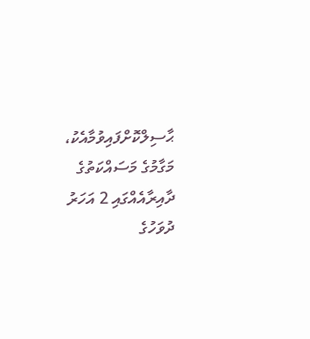ޙާސިލްކޮށްފައިވުމާއެކު، މަގާމުގެ މަސައްކަތުގެ ދާއިރާއެއްގައި 2 އަހަރު ދުވަހުގެ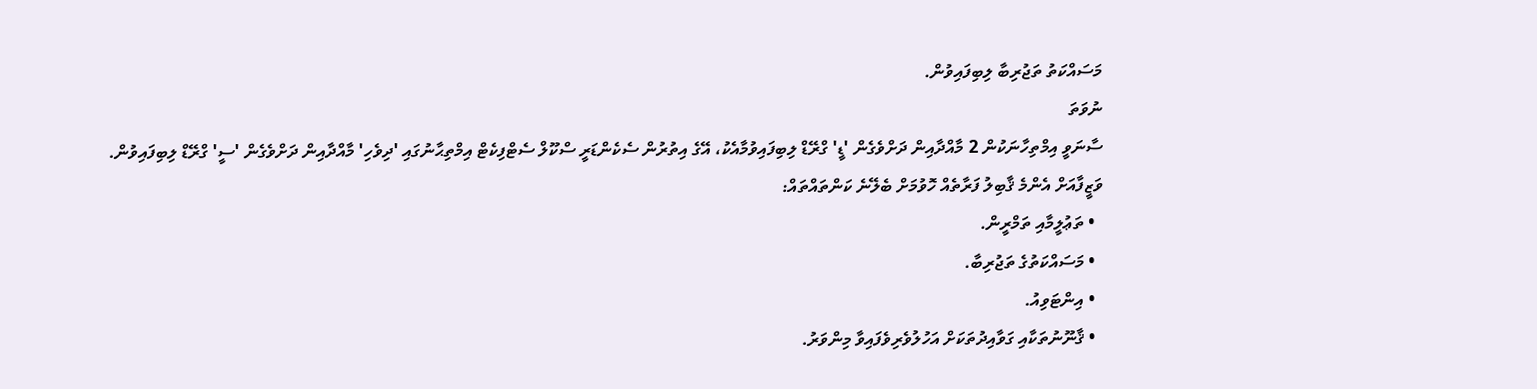މަސައްކަތު ތަޖުރިބާ ލިބިފައިވުން.
ނުވަތަ
ސާނަވީ އިމްތިހާނަކުން 2 މާއްދާއިން ދަށްވެގެން 'ޑީ' ގްރޭޑް ލިބިފައިވުމާއެކު، އޭގެ އިތުރުން ސެކެންޑަރީ ސްކޫލް ސެޓްފިކެޓް އިމްތިޙާނުގައި 'ދިވެހި' މާއްދާއިން ދަށްވެގެން 'ސީ' ގްރޭޑް ލިބިފައިވުން.
ވަޒީފާއަށް އެންމެ ޤާބިލު ފަރާތެއް ހޮވުމަށް ބެލޭނެ ކަންތައްތައް:
  • ތަޢުލީމާއި ތަމްރީން.
  • މަސައްކަތުގެ ތަޖުރިބާ.
  • އިންޓަވިއު.
  • ޤާނޫނުތަކާއި ގަވާއިދުތަކަށް އަހުލުވެރިވެފައިވާ މިންވަރު.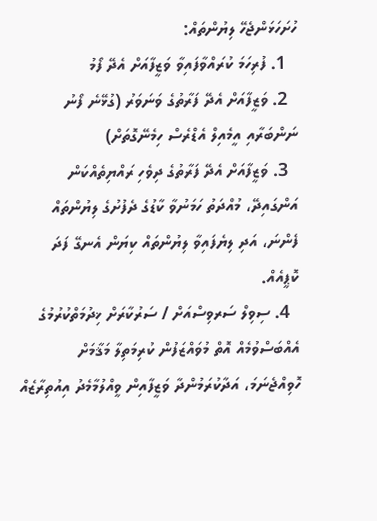ހުށަހަޅަންޖެހޭ ލިޔުންތައް:
  1. ފުރިހަމަ ކުރައްވާފައިވާ ވަޒީފާއަށް އެދޭ ފޯމު
  2. ވަޒީފާއަށް އެދޭ ފަރާތުގެ ވަނަވަރު (ގުޅޭނެ ފޯނު ނަންބަރާއި އީމެއިލް އެޑްރެސް ހިމެނޭގޮތަށް)
  3. ވަޒީފާއަށް އެދޭ ފަރާތުގެ ދިވެހި ރައްޔިތެއްކަން އަންގައިދޭ، މުއްދަތު ހަމަނުވާ ކާޑުގެ ދެފުށުގެ ލިޔުންތައް ފެންނަ، އަދި ލިޔެފައިވާ ލިޔުންތައް ކިޔަން އެނގޭ ފަދަ ކޮޕީއެއް.
  4. ސިވިލް ސަރވިސްއަށް / ސަރުކާރަށް ޚިދުމަތްކުރުމުގެ އެއްބަސްވުމެއް އޮތް މުވައްޒަފުން ކުރިމަތިލާ މަޤާމަށް ހޮވިއްޖެނަމަ، އަދާކުރަމުންދާ ވަޒީފާއިން ވީއްލުމާމެދު އިއުތިރާޒެއް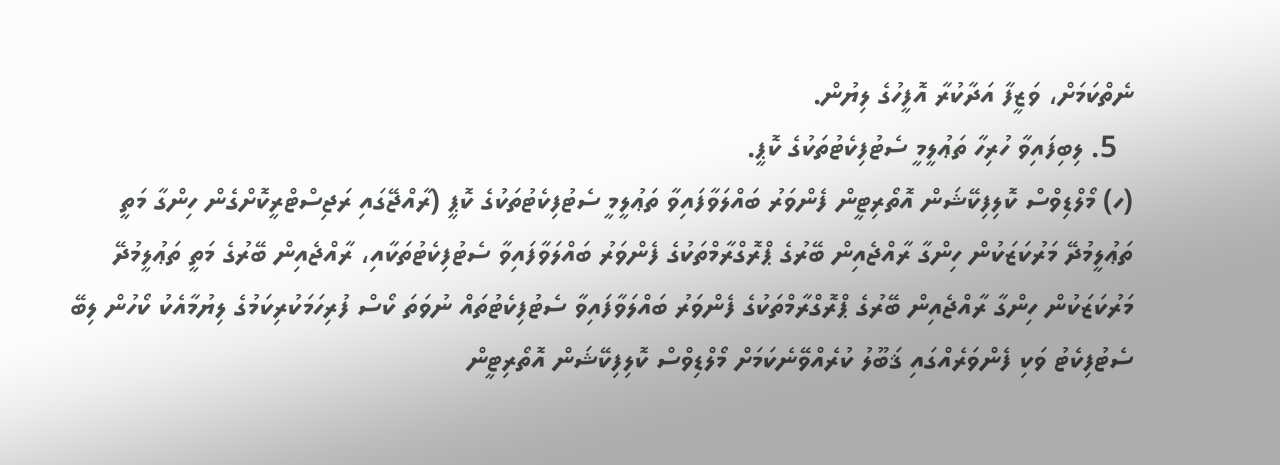ނެތްކަމަށް، ވަޒީފާ އަދާކުރާ އޮފީހުގެ ލިޔުން.
  5. ލިބިފައިވާ ހުރިހާ ތަޢުލީމީ ސެޓުފިކެޓުތަކުގެ ކޮޕީ.
(ހ) މޯލްޑިވްސް ކޮލިފިކޭޝަން އޮތޯރިޓީން ފެންވަރު ބައްލަވާފައިވާ ތަޢުލީމީ ސެޓުފިކެޓުތަކުގެ ކޮޕީ (ރާއްޖޭގައި ރަޖިސްޓްރީކޮށްގެން ހިންގާ މަތީ ތަޢުލީމުދޭ މަރުކަޒަކުން ހިންގާ ރާއްޖެއިން ބޭރުގެ ޕްރޮގްރާމްތަކުގެ ފެންވަރު ބައްލަވާފައިވާ ސެޓުފިކެޓުތަކާއި، ރާއްޖެއިން ބޭރުގެ މަތީ ތަޢުލީމުދޭ މަރުކަޒަކުން ހިންގާ ރާއްޖެއިން ބޭރުގެ ޕްރޮގްރާމްތަކުގެ ފެންވަރު ބައްލަވާފައިވާ ސެޓުފިކެޓުތައް ނުވަތަ ކޯސް ފުރިހަމަކުރިކަމުގެ ލިޔުމާއެކު ކޯހުން ލިބޭ ސެޓުފިކެޓު ވަކި ފެންވަރެއްގައި ޤަބޫލު ކުރެއްވޭނެކަމަށް މޯލްޑިވްސް ކޮލިފިކޭޝަން އޮތޯރިޓީން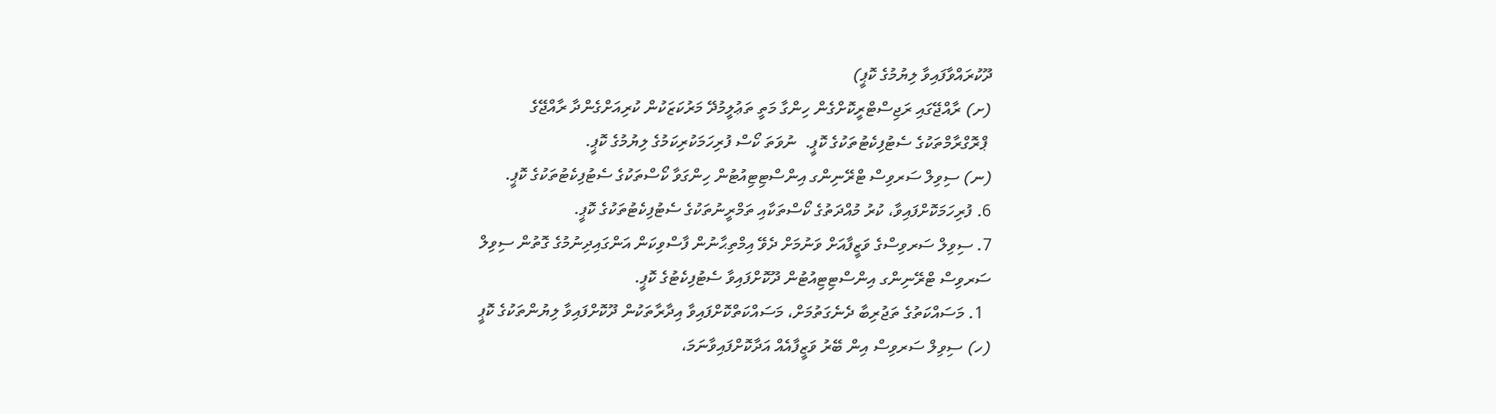ދޫކުރައްވާފައިވާ ލިޔުމުގެ ކޮޕީ)
(ށ) ރާއްޖޭގައި ރަޖިސްޓްރީކޮށްގެން ހިންގާ މަތީ ތަޢުލީމުދޭ މަރުކަޒަކުން ކުރިއަށްގެންދާ ރާއްޖޭގެ
 ޕްރޮގްރާމްތަކުގެ ސެޓުފިކެޓުތަކުގެ ކޮޕީ.  ނުވަތަ ކޯސް ފުރިހަމަކުރިކަމުގެ ލިޔުމުގެ ކޮޕީ.
(ނ) ސިވިލް ސަރވިސް ޓްރޭނިންގ އިންސްޓިޓިއުޓުން ހިންގަވާ ކޯސްތަކުގެ ސެޓުފިކެޓުތަކުގެ ކޮޕީ.
6. ފުރިހަމަކޮށްފައިވާ، ކުރު މުއްދަތުގެ ކޯސްތަކާއި ތަމްރީނުތަކުގެ ސެޓުފިކެޓުތަކުގެ ކޮޕީ.
7. ސިވިލް ސަރވިސްގެ ވަޒީފާއަށް ވަނުމަށް ދެވޭ އިމްތިޙާނުން ފާސްވިކަން އަންގައިދިނުމުގެ ގޮތުން ސިވިލް
ސަރވިސް ޓްރޭނިންގ އިންސްޓިޓިއުޓުން ދޫކޮށްފައިވާ ސެޓުފިކެޓުގެ ކޮޕީ.
  1. މަސައްކަތުގެ ތަޖުރިބާ ދެނެގަތުމަށް، މަސައްކަތްކޮށްފައިވާ އިދާރާތަކުން ދޫކޮށްފައިވާ ލިޔުންތަކުގެ ކޮޕީ
(ހ) ސިވިލް ސަރވިސް އިން ބޭރު ވަޒީފާއެއް އަދާކޮށްފައިވާނަމަ،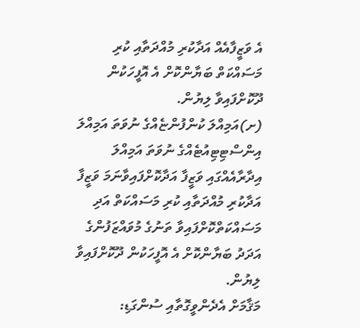އެ ވަޒީފާއެއް އަދާކުރި މުއްދަތާއި ކުރި މަސައްކަތް ބަޔާންކޮށް އެ އޮފީހަކުން ދޫކޮށްފައިވާ ލިޔުން.
(ށ)އަމިއްލަ ކުންފުންޏެއްގެ ނުވަތަ އަމިއްލަ އިންސްޓިޓިއުޓެއްގެ ނުވަތަ އަމިއްލަ އިދާރާއެއްގައި ވަޒީފާ އަދާކޮށްފައިވާނަމަ ވަޒީފާ އަދާކުރި މުއްދަތާއި ކުރި މަސައްކަތް އަދި މަސައްކަތްކޮށްފައިވާ ތަނުގެ މުވައްޒަފުންގެ އަދަދު ބަޔާންކޮށް އެ އޮފީހަކުން ދޫކޮށްފައިވާ ލިޔުން.
މަޤާމަށް އެދެންވީގޮތާއި ސުންގަޑި: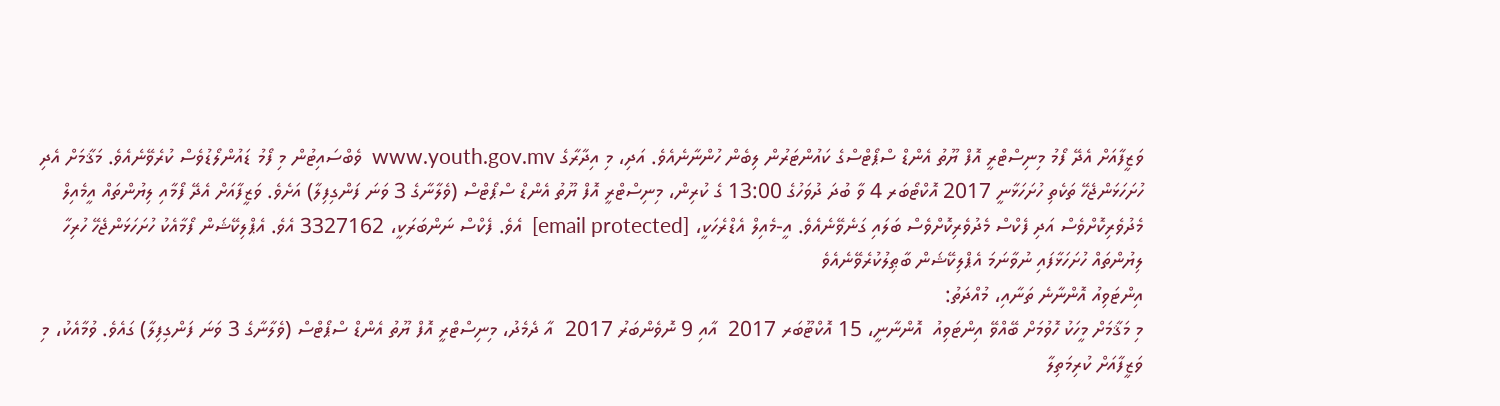ވަޒީފާއަށް އެދޭ ފޯމު މިނިސްޓްރީ އޮފް ޔޫތު އެންޑް ސްޕޯޓްސްގެ ކައުންޓަރުން ލިބެން ހުންނާނެއެވެ. އަދި، މި އިދާރާގެ www.youth.gov.mv  ވެބްސައިޓުން މި ފޯމު ޑައުންލޯޑުވެސް ކުރެވޭނެއެވެ. މަޤާމަށް އެދި ހުށަހަޅަންޖެހޭ ތަކެތި ހުށަހަޅާނީ 2017 އޮކްޓޯބަރ 4 ވާ ބުދަ ދުވަހުގެ 13:00 ގެ ކުރިން، މިނިސްޓްރީ އޮފް ޔޫތު އެންޑް ސްޕޯޓްސް (ވެލާނާގެ 3 ވަނަ ފަންގިފިލާ) އަށެވެ. ވަޒީފާއަށް އެދޭ ފޯމާއި ލިޔުންތައް އީމެއިލް މެދުވެރިކޮށްވެސް އަދި ފެކްސް މެދުވެރިކޮށްވެސް ބަލައި ގަނެވޭނެއެވެ. އީ-މެއިލް އެޑްރެހަކީ، [email protected]  އެވެ. ފެކްސް ނަންބަރަކީ، 3327162 އެވެ. އެޕްލިކޭޝަން ފޯމާއެކު ހުށަހަޅަންޖެހޭ ހުރިހާ ލިޔުންތައް ހުށަހަޅާފައި ނުވާނަމަ އެޕްލިކޭޝަން ބާޠިލުކުރެވޭނެއެވެ
އިންޓަވިއު އޮންނާނެ ތަނާއި، މުއްދަތު:
މި މަޤާމަށް މީހަކު ހޮވުމަށް ބޭއްވޭ އިންޓަވިއު  އޮންނާނީ، 15 އޮކްޓޫބަރ 2017  އާއި 9 ނޮވެންބަރު 2017  އާ ދެމެދު، މިނިސްޓްރީ އޮފް ޔޫތު އެންޑް ސްޕޯޓްސް (ވެލާނާގެ 3 ވަނަ ފަންގިފިލާ) ގައެވެ. ވުމާއެކު، މި ވަޒީފާއަށް ކުރިމަތިލާ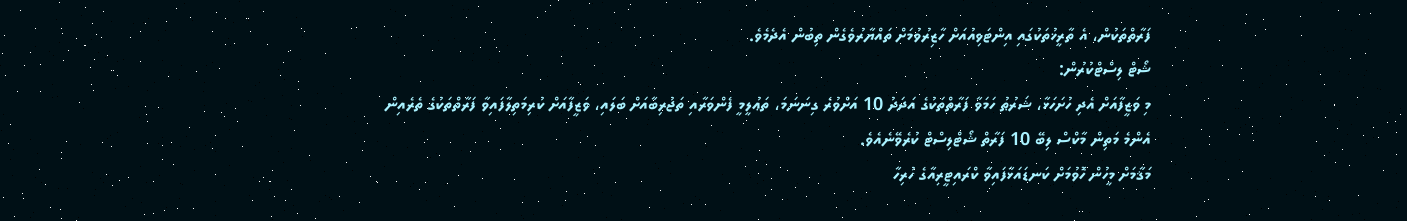ފަރާތްތަކުން، އެ ތާރީޚުތަކުގައި އިންޓަވިއުއަށް ހާޒިރުވުމަށް ތައްޔާރުވެގެން ތިބުން އެދެމެވެ.
ޝޯޓް ލިސްޓްކުރުން:
މި ވަޒީފާއަށް އެދި ހުށަހަޅާ، ޝަރުޠު ހަމަވާ ފަރާތްތަކުގެ އަދަދު 10 އަށްވުރެ ގިނަނަމަ، ތަޢުލީމީ ފެންވަރާއި ތަޖުރިބާއަށް ބަލައި، ވަޒީފާއަށް ކުރިމަތިލާފައިވާ ފަރާތްތަކުގެ ތެރެއިން އެންމެ މަތިން މާކްސް ލިބޭ 10 ފަރާތް ޝޯޓްލިސްޓް ކުރެވޭނެއެވެ.
މަޤާމަށް މީހުން ހޮވުމަށް ކަނޑައަޅާފައިވާ ކްރައިޓީރިއާގެ ހުރިހާ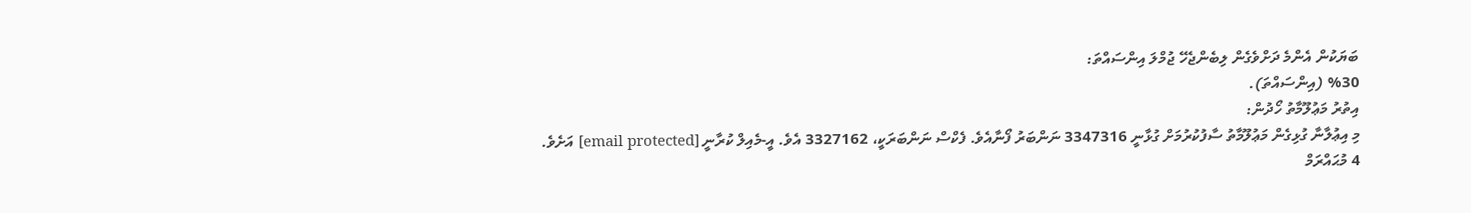ބަޔަކުން އެންމެ ދަށްވެގެން ލިބެންޖެހޭ ޖުމްލަ އިންސައްތަ:
%30 (އިންސައްތަ).
އިތުރު މަޢުލޫމާތު ހޯދުން:
މި އިޢުލާނާ ގުޅިގެން މަޢުލޫމާތު ސާފުކުރުމަށް ގުޅާނީ 3347316 ނަންބަރު ފޯނާއެވެ. ފެކްސް ނަންބަރަކީ، 3327162 އެވެ. އީ-މެއިލް ކުރާނީ [email protected] އަށެވެ.
4 މުޙައްރަމް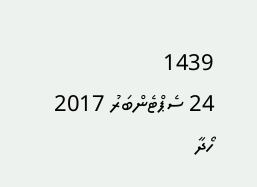1439
24 ސެޕްޓެންބަރު 2017
ހޯދާ